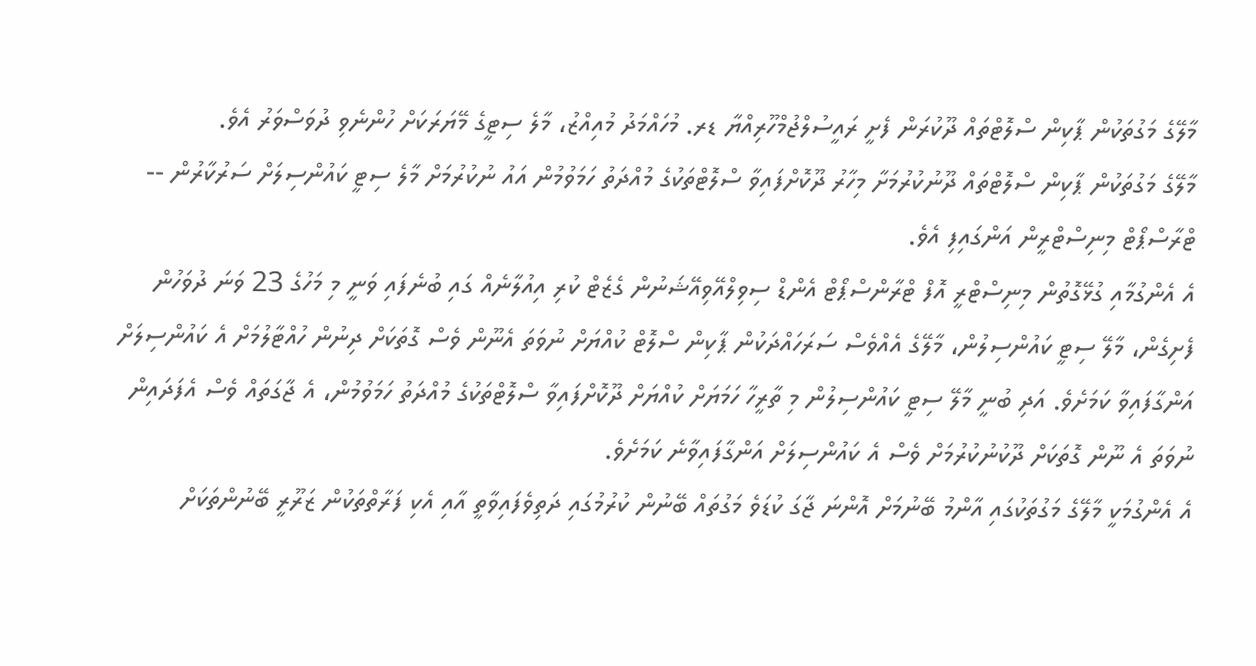މާލޭގެ މަގުތަކުން ޕާކިން ސްލޮޓްތައް ދޫކުރަން ފެށީ ރައީސުލްޖުމްހޫރިއްޔާ ޑރ. މުހައްމަދު މުއިއްޒު، މާލެ ސިޓީގެ މޭޔަރަކަށް ހުންނެވި ދުވަސްވަރު އެވެ.
މާލޭގެ މަގުތަކުން ޕާކިން ސްލޮޓްތައް ދޫނުކުރުމަށާ މިހާރު ދޫކޮށްފައިވާ ސްލޮޓްތަކުގެ މުއްދަތު ހަމަވުމުން އައު ނުކުރުމަށް މާލެ ސިޓީ ކައުންސިލަށް ސަރުކާރުން -- ޓްރާސްޕޯޓް މިނިސްޓްރީން އަންގައިފި އެވެ.
އެ އެންގުމާއި ގުޅޭގޮތުން މިނިސްޓްރީ އޮފް ޓްރާންސްޕޯޓް އެންޑް ސިވިލްއޭވިއޭޝަނުން ގެޒެޓް ކުރި އިއުލާނެއް ގައި ބުނެފައި ވަނީ މި މަހުގެ 23 ވަނަ ދުވަހުން ފެށިގެން، މާލޭ ސިޓީ ކައުންސިލުން، މާލޭގެ އެއްވެސް ސަރަހައްދަކުން ޕާކިން ސްލޮޓް ކުއްޔަށް ނުވަތަ އެނޫން ވެސް ގޮތަކަށް ދިނުން ހުއްޓާލުމަށް އެ ކައުންސިލަށް އަންގާފައިވާ ކަމަށެވެ. އަދި ބުނީ މާލޭ ސިޓީ ކައުންސިލުން މި ތާރީހާ ހަމަޔަށް ކުއްޔަށް ދޫކޮށްފައިވާ ސްލޮޓްތަކުގެ މުއްދަތު ހަމަވުމުން، އެ ޖާގަތައް ވެސް އެފަދައިން ނުވަތަ އެ ނޫން ގޮތަކަށް ދޫކުނުކުރުމަށް ވެސް އެ ކައުންސިލަށް އަންގާފައިވާނެ ކަމަށެވެ.
އެ އެންގުމަކީ މާލޭގެ މަގުތަކުގައި އާންމު ބޭނުމަށް އޮންނަ ޖާގަ ކުޑަވެ މަގުތައް ބޭނުން ކުރުމުގައި ދަތިވެފައިވާތީ އާއި އެކި ފަރާތްތަކުން ޒަރޫރީ ބޭނުންތަކަށް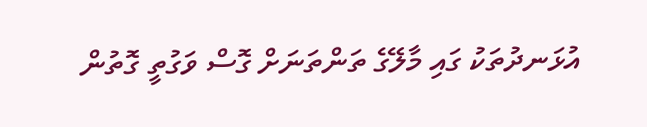އުޅަނދުތަކު ގައި މާލޭގެ ތަންތަނަށް ގޮސް ވަގުތީ ގޮތުން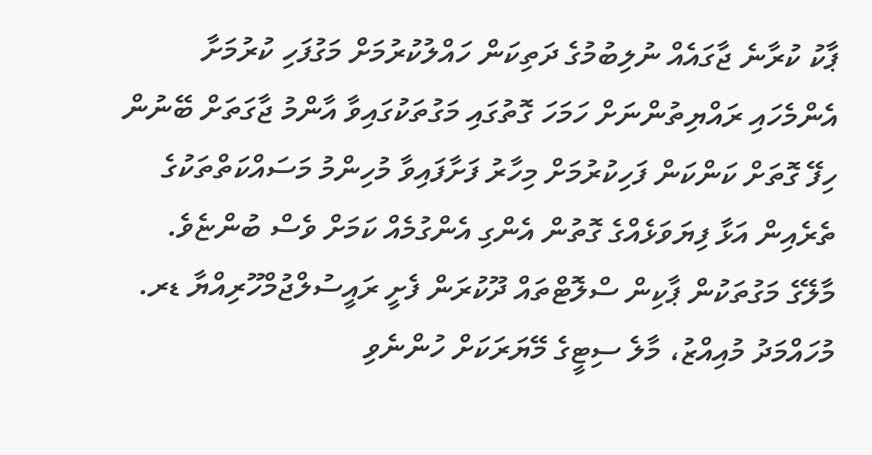ޕާކު ކުރާނެ ޖާގައެއް ނުލިބުމުގެ ދަތިކަން ހައްލުކުރުމަށް މަގުފަހި ކުރުމަށާ އެންމެހައި ރައްޔިތުންނަށް ހަމަހަ ގޮތުގައި މަގުތަކުގައިވާ އާންމު ޖާގަތަށް ބޭނުން ހިފޭ ގޮތަށް ކަންކަން ފަހިކުރުމަށް މިހާރު ފަށާފައިވާ މުހިންމު މަސައްކަތްތަކުގެ ތެރެއިން އަޅާ ފިޔަވަޅެއްގެ ގޮތުން އެންގި އެންގުމެއް ކަމަށް ވެސް ބުންޏެވެ.
މާލޭގެ މަގުތަކުން ޕާކިން ސްލޮޓްތައް ދޫކުރަން ފެށީ ރައީސުލްޖުމްހޫރިއްޔާ ޑރ. މުހައްމަދު މުއިއްޒު، މާލެ ސިޓީގެ މޭޔަރަކަށް ހުންނެވި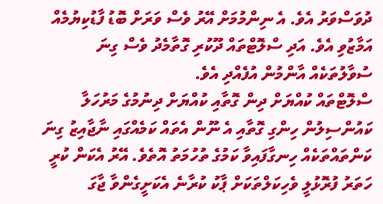ދުވަސްވަރު އެވެ. އެ ނިންމުމަށް އޭރު ވެސް ވަރަށް ބޮޑު ފާޑުކިޔުމެއް އަމާޒުވި އެވެ. އަދި ސްލޮޓްތައް ދޫކުރި ގޮތާމެދު ވެސް ގިނަ ސުވާލުތަކެއް އާންމުން އުފެއްދި އެވެ.
ސްލޮޓްތައް ކުއްޔަށް ދިން ގޮތާއި ކުއްޔަށް ދިނުމުގެ މަރުހަލާ ކައުންސިލުން ހިންގި ގޮތާއި އެ ނޫން އެތައް ކަމެއްގައި ނާޖާއިޒު ގިނަ ކަންތައްތަކެއް ހިނގާފައިވާ ކަމުގެ ތުހުމަތު އޮތެވެ. އޭރު އެކަން ކުރީ ހަތަރު ފުރޮޅުލީ ވެހިކަލްތަކަށް ޕާކު ކުރާނެ އެކަށީގެންވާ ޖާގަ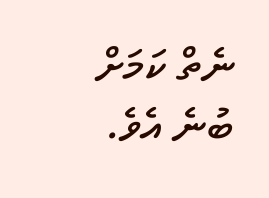ނެތް ކަމަށް ބުނެ އެވެ.